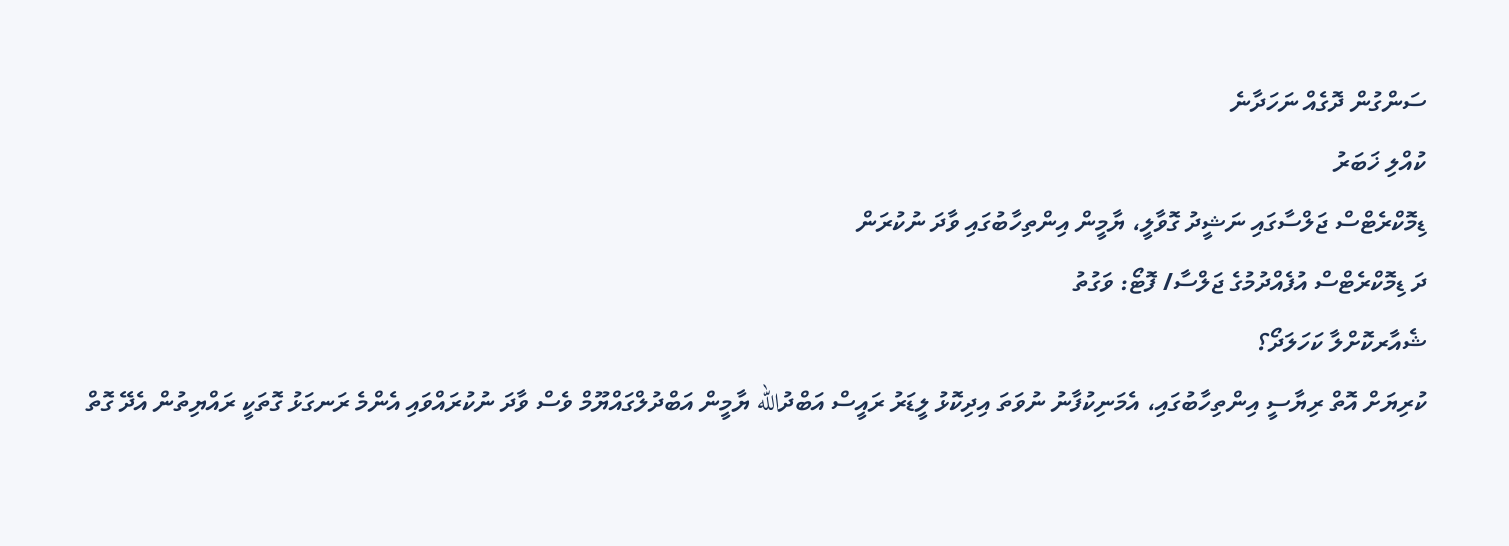ސަންގުން ދޮގެއް ނަހަދާނެ
ކުއްލި ޚަބަރު
ޑިމޮކްރެޓްސް ޖަލްސާގައި ނަޝީދު ގޮވާލީ، ޔާމީން އިންތިހާބުގައި ވާދަ ނުކުރަން
ދަ ޑިމޮކްރެޓްސް އުފެއްދުމުގެ ޖަލްސާ/ ފޮޓޯ: ވަގުތު
ޝެއާރކޮށްލާ ކަހަލަދޯ؟
ކުރިޔަށް އޮތް ރިޔާސީ އިންތިހާބުގައި، އެމަނިކުފާނު ނުވަތަ އިދިކޮޅު ލީޑަރު ރައީސް އަބްދުالله ޔާމީން އަބްދުލްގައްޔޫމް ވެސް ވާދަ ނުކުރައްވައި އެންމެ ރަނގަޅު ގޮތަކީ ރައްޔިތުން އެދޭ ގޮތް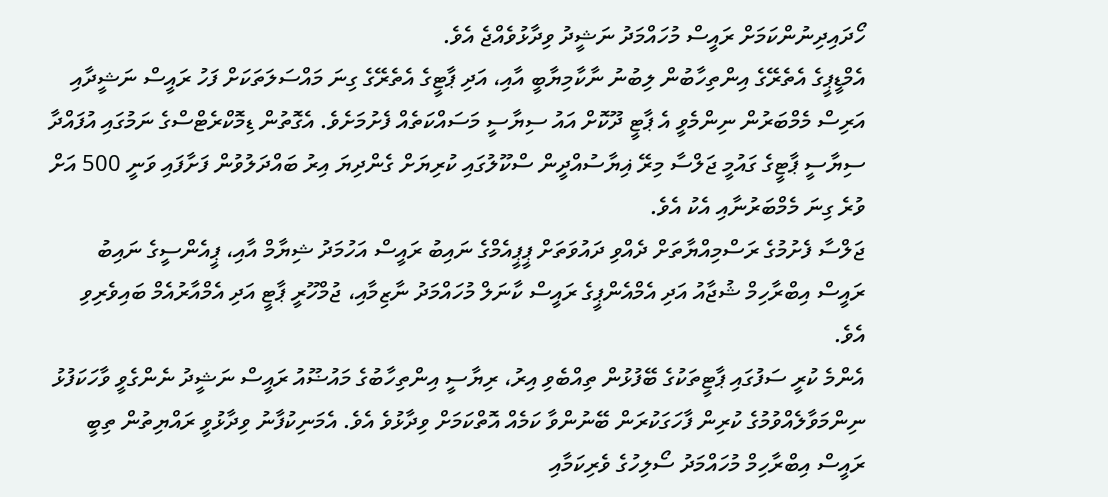ހޯދައިދިނުންކަމަށް ރައީސް މުހައްމަދު ނަޝީދު ވިދާޅުވެއްޖެ އެވެ.
އެމްޑީޕީގެ އެތެރޭގެ އިންތިހާބުން ލިބުނު ނާކާމިޔާބީ އާއި، އަދި ޕާޓީގެ އެތެރޭގެ ގިނަ މައްސަލަތަކަށް ފަހު ރައީސް ނަޝީދާއި އަރިސް މެމްބަރުން ނިންމެވީ އެ ޕާޓީ ދޫކޮށް އައު ސިޔާސީ މަސައްކަތެއް ފެށުމަށެވެ. އެގޮތުން ޑިމޮކްރެޓްސްގެ ނަމުގައި އުފައްދާ ސިޔާސީ ޕާޓީގެ ގައުމީ ޖަލްސާ މިރޭ ޣިޔާސުއްދީން ސްކޫލުގައި ކުރިޔަށް ގެންދިޔަ އިރު ބައްދަލުވުން ފަށާފައި ވަނީ 500 އަށް ވުރެ ގިނަ މެމްބަރުނާއި އެކު އެވެ.
ޖަލްސާ ފެށުމުގެ ރަސްމިއްޔާތަށް ދެއްވި ދައުވަތަށް ޕީޕީއެމްގެ ނައިބު ރައީސް އަހުމަދު ޝިޔާމް އާއި، ޕީއެންސީގެ ނައިބު ރައީސް އިބްރާހިމް ޝުޖާއު އަދި އެމްއެންޕީގެ ރައީސް ކާނަލް މުހައްމަދު ނާޒިމާއި، ޖުމްހޫރީ ޕާޓީ އަދި އެމްއާރުއެމް ބައިވެރިވި އެވެ.
އެންމެ ކުރީ ސަފުގައި ޕާޓީތަކުގެ ބޭފުޅުން ތިއްބެވި އިރު، ރިޔާސީ އިންތިހާބުގެ މައުޟޫއު ރައީސް ނަޝީދު ނެންގެވީ ވާހަކަފުޅު ނިންމަވާލެއްވުމުގެ ކުރިން ފާހަގަކުރަން ބޭނުންވާ ކަމެއް އޮތްކަމަށް ވިދާޅުވެ އެވެ. އެމަނިކުފާނު ވިދާޅުވީ ރައްޔިތުން ތިބީ ރައީސް އިބްރާހިމް މުހައްމަދު ސޯލިހުގެ ވެރިކަމާއި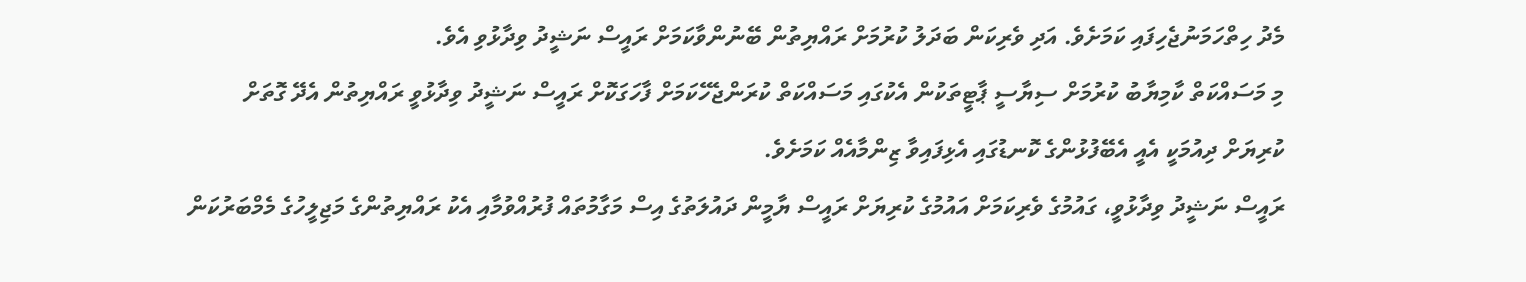މެދު ހިތްހަމަނުޖެހިފައި ކަމަށެވެ. އަދި ވެރިކަން ބަދަލު ކުރުމަށް ރައްޔިތުން ބޭނުންވާކަމަށް ރައީސް ނަޝީދު ވިދާޅުވި އެވެ.
މި މަސައްކަތް ކާމިޔާބު ކުރުމަށް ސިޔާސީ ޕާޓީތަކުން އެކުގައި މަސައްކަތް ކުރަންޖެހޭކަމަށް ފާހަގަކޮށް ރައީސް ނަޝީދު ވިދާޅުވީ ރައްޔިތުން އެދޭ ގޮތަށް ކުރިޔަށް ދިއުމަކީ އެއީ އެބޭފުޅުންގެ ކޮނޑުގައި އެޅިފައިވާ ޒިންމާއެއް ކަމަށެވެ.
ރައީސް ނަޝީދު ވިދާޅުވީ، ގައުމުގެ ވެރިކަމަށް އައުމުގެ ކުރިޔަށް ރައީސް ޔާމީން ދައުލަތުގެ އިސް މަގާމުތައް ފުރުއްވުމާއި އެކު ރައްޔިތުންގެ މަޖިލީހުގެ މެމްބަރުކަން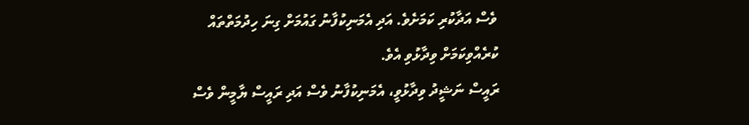ވެސް އަދާކުރި ކަމަށެވެ. އަދި އެމަނިކުފާނު ގައުމަށް ގިނަ ހިދުމަތްތައް ކުރެއްވިކަމަށް ވިދާޅުވި އެވެ.
ރައީސް ނަޝީދު ވިދާޅުވީ، އެމަނިކުފާނު ވެސް އަދި ރައީސް ޔާމީން ވެސް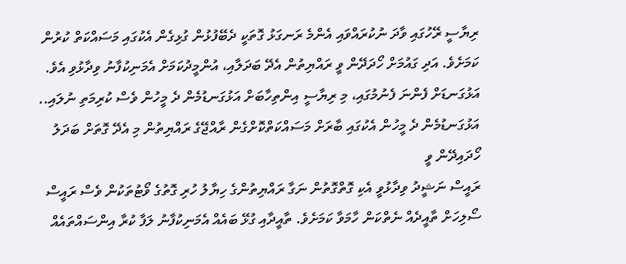ރިޔާސީ ރޭހުގައި ވާދަ ނުކުރައްވައި އެންމެ ރަނގަޅު ގޮތަކީ ދެބޭފުޅުން ގުޅިގެން އެކުގައި މަސައްކަތް ކުރުން ކަމަށެވެ. އަދި ގައުމަށް ހޯދަދޭން ވީ ރައްޔިތުން އެދޭ ބަދަލާއި، އުންމީދުކަމަށް އެމަނިކުފާނު ވިދާޅުވި އެވެ.
އަޅުގަނޑަށް ފެންނަ ފެނުމުގައި، މި ރިޔާސީ އިންތިހާބަށް އަޅުގަނޑުމެން ދެ މީހުން ވެސް ކުރިމަތި ނުލައި.. އަޅުގަނޑުމެން ދެ މީހުން އެކުގައި ބާރަށް މަސައްކަތްކޮށްގެން ރާއްޖޭގެ ރައްޔިތުން މި އެދޭ ގޮތަށް ބަދަލު ހޯދައިދޭން ވީ
ރައީސް ނަޝީދު ވިދާޅުވީ އެކި ގޮތްގޮތުން ނަގާ ރައްޔިތުންގެ ހިޔާލު ހުރި ގޮތުގެ ވޯޓުތަކުން ވެސް ރައީސް ސޯލިހަށް ތާއީދެއް ނެތްކަން ހާމަވާ ކަމަށެވެ. ތާއީދާއި ގުޅޭ ބައެއް އެމަނިކުފާނު ލަފާ ކުރާ އިންސައްތައެއް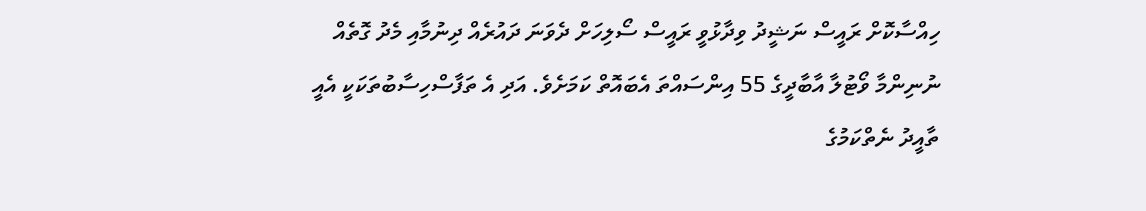ހިއްސާކޮށް ރައީސް ނަޝީދު ވިދާޅުވީ ރައީސް ސޯލިހަށް ދެވަނަ ދައުރެއް ދިނުމާއި މެދު ގޮތެއް ނުނިންމާ ވޯޓުލާ އާބާދީގެ 55 އިންސައްތަ އެބައޮތް ކަމަށެވެ. އަދި އެ ތަފާސްހިސާބުތަކަކީ އެއީ ތާއީދު ނެތްކަމުގެ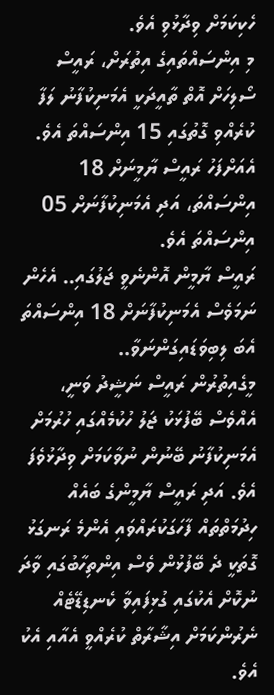ހެކިކަމަށް ވިދާޅުވި އެވެ.
މި އިންސައްތައިގެ އިތުރަށް، ރައީސް ސޯލިހަށް އޮތް ތާއީދަކީ އެމަނިކުފާނު ލަފާ ކުރެއްވި ގޮތުގައި 15 އިންސައްތަ އެވެ. އެއަށްފަހު ރައީސް ޔާމީނަށް 18 އިންސައްތަ، އަދި އެމަނިކުފާނަށް 05 އިންސައްތަ އެވެ.
ރައީސް ޔާމީން އޮންނެވީ ޖަލުގައި.. އެހެން ނަމަވެސް އެމަނިކުފާނަށް 18 އިންސައްތަ އެބަ ލިބިވަޑައިގަންނަވާ..
މީގެއިތުރުން ރައީސް ނަޝީދު ވަނީ، އެއްވެސް ބޭފުޅަކު ޖަލު ހުކުމެއްގައި ހުރުމަށް އެމަނިކުފާނު ބޭނުން ނުވާކަމަށް ވިދާޅުވެފަ އެވެ. އަދި ރައީސް ޔާމީންގެ ބައެއް ހިދުމަތްތައް ފާހަގަކުރައްވައި އެންމެ ރަނގަޅު ގޮތަކީ ދެ ބޭފުޅުން ވެސް އިންތިހާބުގައި ވާދަ ނުކޮށް އެކުގައި ގުޅިފައިވާ ކެނޑިޑޭޓެއް ނެރުންކަމަށް އިޝާރާތް ކުރެއްވީ އެއާއި އެކު އެވެ.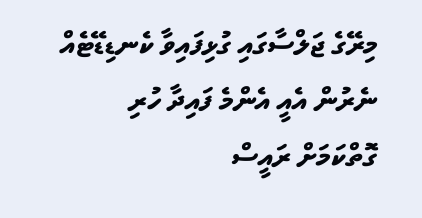މިރޭގެ ޖަލްސާގައި ގުޅިފައިވާ ކެނޑިޑޭޓެއް ނެރުން އެއީ އެންމެ ފައިދާ ހުރި ގޮތްކަމަށް ރައީސް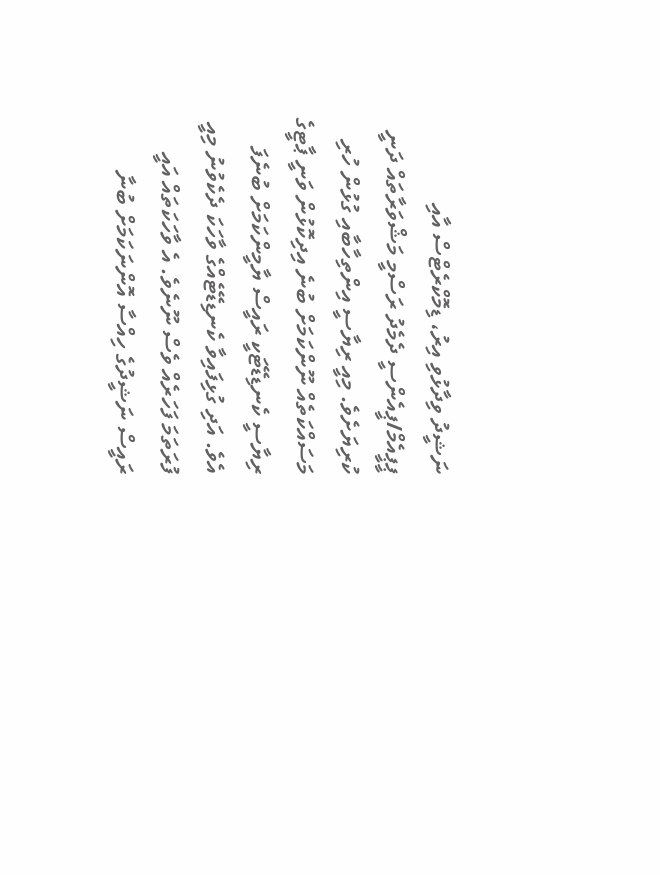ނަޝީދު ވިދާޅުވި އިރު، ޑިމޮކްރެޓްސް އާއި ޕީޕީއެމް/ޕީއެންސީ ދެމެދު ރަސްމީ މަޝްވަރާތައް ދަނީ ކުރިޔަށެވެ. މިއީ ރިޔާސީ އިންތިހާބާއި ގުޅުން ހުރި މަސައްކަތެއް ނޫންކަމަށް ބުނެ އިދިކޮޅުން ވަނީ ޕާޓީގެ ރިޔާސީ ކެނޑިޑޭޓަކީ ރައީސް ޔާމީންކަމަށް ބުނެފަ އެވެ. އަދި ގުޅިފައިވާ ކެނޑިޑޭޓެއްގެ ވާހަކަ ދެކެވުނު މިއީ ފުރަތަމަ ފަހަރެއް ވެސް ނޫނެވެ. އެ ވާހަކަތައް އައީ ރައީސް ނަޝީދުގެ ހިއްސާ އޮންނަކަމަށް ބުނާ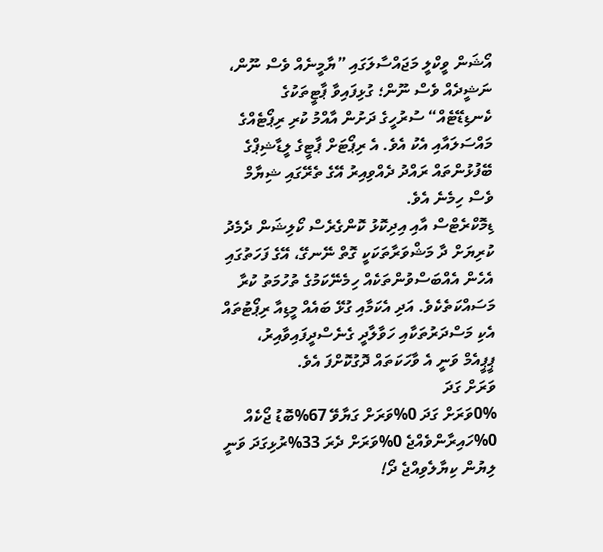އޯޝަން ވީކްލީ މަޖައްސާލަގައި ”ޔާމީނެއް ވެސް ނޫން، ނަޝީދެއް ވެސް ނޫން؛ ގުޅިފައިވާ ޕާޓީތަކުގެ ކެނޑިޑޭޓެއް“ ސުރުހީގެ ދަށުން އާއްމު ކުރި ރިޕޯޓެއްގެ މައްސަލައާއި އެކު އެވެ. އެ ރިޕޯޓަށް ޕާޓީގެ ލީޑާޝިޕްގެ ބޭފުޅުންތައް ރައްދު ދެއްވިއިރު އޭގެ ތެރޭގައި ޝިޔާމް ވެސް ހިމެނެ އެވެ.
ޑިމޮކްރެޓްސް އާއި އިދިކޮޅު ކޮންގެރެސް ކޯލިޝަން ދެމެދު ކުރިޔަށް ދާ މަޝްވަރާތަކަކީ ގޮތް ނޭނގޭ، އޭގެ ފަހަތުގައި އެހެން އެއްބަސްވުންތަކެއް ހިމެނޭކަމުގެ ތުހުމަތު ކުރާ މަސައްކަތެކެވެ. އަދި އެކަމާއި ގުޅޭ ބައެއް މީޑިއާ ރިޕޯޓުތައް އެކި މަސްދަރުތަކާއި ހަވާލާދީ ގެނެސްދީފައިވާއިރު، ޕީޕީއެމް ވަނީ އެ ވާހަކަތައް ދޮގުކޮށްފަ އެވެ.
ވަރަށް ގަދަ
0%ވަރަށް ގަދަ 0%ވަރަށް ގަޔާވޭ 67%ބޮޑު ޖޯކެއް 0%ހައިރާންވެއްޖެ 0%ވަރަށް ދެރަ 33%ރުޅިގަދަ ވަނީ
ލިޔުން ކިޔާލެވިއްޖެ ދޯ!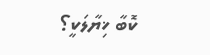ކޮބާ ޚިޔާލަކީ؟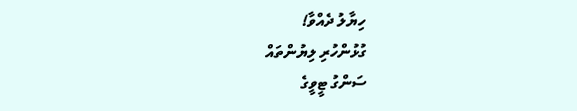ހިޔާލު ދެއްވާ!
ގުޅުންހުރި ލިޔުންތައް
ސަންގު ޓީވީގެ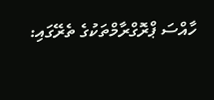ހާއްސަ ޕްރޮގްރާމްތަކުގެ ތެރޭގައި: